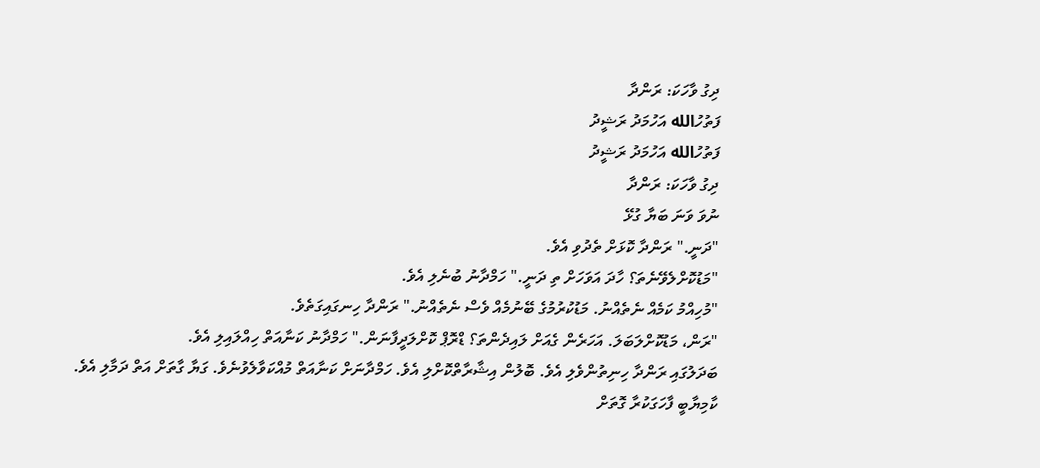ދިގު ވާހަކަ: ރަންދާ
ފަތުހުالله އަހުމަދު ރަޝީދު
ފަތުހުالله އަހުމަދު ރަޝީދު
ދިގު ވާހަކަ: ރަންދާ
ނުވަ ވަނަ ބަޔާ ގުޅޭ
"ދަނީ." ރަންދާ ކޮޅަށް ތެދުވި އެވެ.
"މަޑުކޮށްލެވޭނެތަ؟ ހާދަ އަވަހަށް ތި ދަނީ." ހަމްދާނު ބުނެލި އެވެ.
"މުހިއްމު ކަމެއް ނެތެއްނު. މަޑުކުރުމުގެ ބޭނުމެއް ވެސް ނެތެއްނު." ރަންދާ ހިނގައިގަތެވެ.
"ރަން، މަޑުކޮށްލަބަލަ. އަހަރެން ގެއަށް ލައިދެންތަ؟ ޑްރޮޕް ކޮށްލަދީފާނަން." ހަމްދާނު ކަނާއަތް ހިއްލައިލި އެވެ.
ބަދަލުގައި ރަންދާ ހިނިތުންވެލި އެވެ. ބޮލުން އިޝާރާތްކޮށްލި އެވެ. ހަމްދާނަށް ކަނާއަތް މުއްކަވާލެވުނެވެ. ގަޔާ ގާތަށް އަތް ދަމާލި އެވެ. ކާމިޔާބީ ފާހަގަކުރާ ގޮތަށް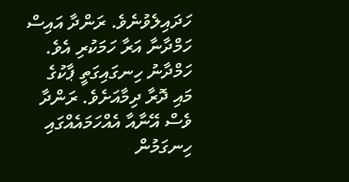ހަދައިލެވުނެވެ. ރަންދާ އައިސް ހަމްދާނާ އަރާ ހަމަކުރި އެވެ. ހަމްދާނު ހިނގައިގަތީ ޕާކުގެ މައި ދޮރާ ދިމާއަށެވެ. ރަންދާ ވެސް އޭނާއާ އެއްހަމައެއްގައި ހިނގަމުން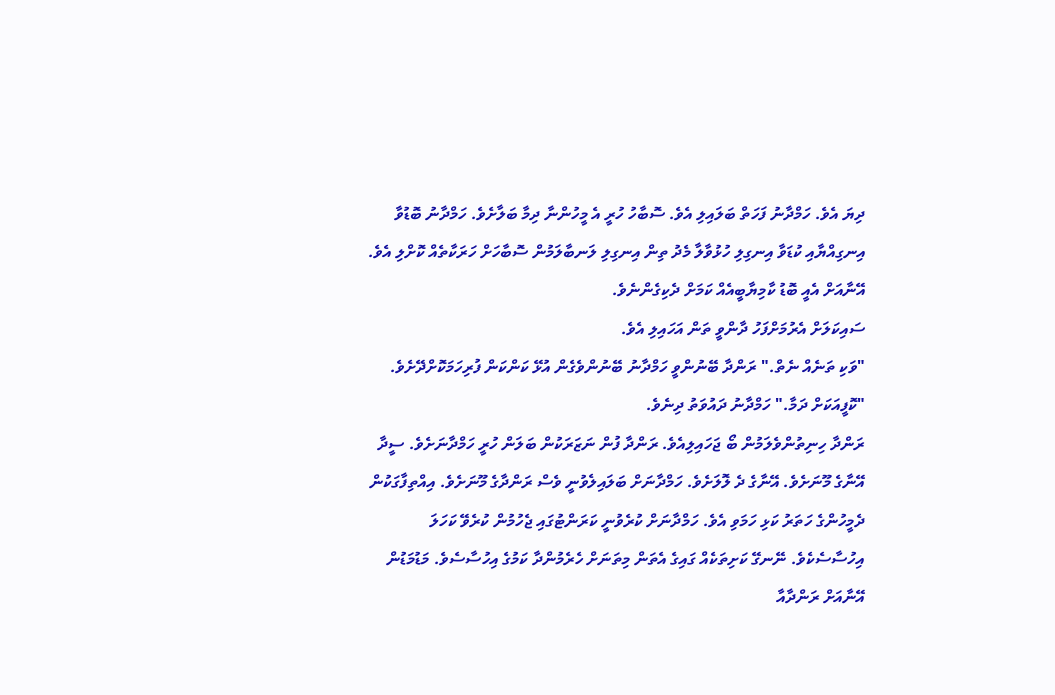ދިޔަ އެވެ. ހަމްދާނު ފަހަތް ބަލައިލި އެވެ. ސޮބާހު ހުރީ އެ މީހުންނާ ދިމާ ބަލާށެވެ. ހަމްދާނު ބޮޑުވާ އިނގިއްޔާއި ކުޑަވާ އިނގިލި ހުޅުވާލާ މެދު ތިން އިނގިލި ލަނބާލަމުން ސޮބާހަށް ހަރަކާތެއް ކޮށްލި އެވެ. އޭނާއަށް އެއީ ބޮޑު ކާމިޔާބީއެއް ކަމަށް ދެކިގެންނެވެ.
ސައިކަލަށް އެރުމަށްފަހު ދާންވީ ތަން އަހައިލި އެވެ.
"ވަކި ތަނެއް ނެތް." ރަންދާ ބޭނުންވީ ހަމްދާނު ބޭނުންވެގެން އުޅޭ ކަންކަން ފުރިހަމަކޮށްދޭށެވެ.
"ކޮފީއަކަށް ދަމާ." ހަމްދާނު ދައުވަތު ދިނެވެ.
ރަންދާ ހިނިތުންވެލަމުން ބޯ ޖަހައިލިއެވެ. ރަންދާ ފުން ނަޒަރަކުން ބަލަން ހުރީ ހަމްދާނަށެވެ. ސީދާ އޭނާގެ މޫނަށެވެ. އޭނާގެ ދެ ލޮލަށެވެ. ހަމްދާނަށް ބަލައިލެވުނީ ވެސް ރަންދާގެ މޫނަށެވެ. އިއްތިފާގަކުން ދެމީހުންގެ ހަތަރު ކަޅި ހަމަވި އެވެ. ހަމްދާނަށް ކުރެވުނީ ކަރަންޓުގައި ޖެހުމުން ކުރެވޭ ކަހަލަ އިހުސާސެކެވެ. ނޭނގޭ ކަށިތަކެއް ގައިގެ އެތަން މިތަނަށް ހެރެމުންދާ ކަމުގެ އިހުސާސެވެ. މަޑުމަޑުން އޭނާއަށް ރަންދާއާ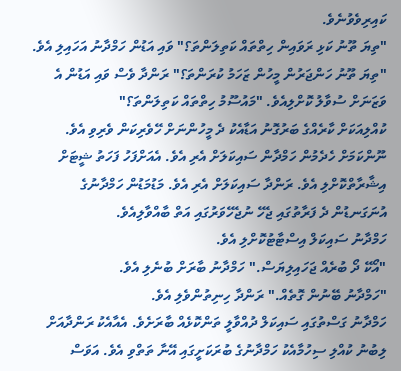ކައިރިވެވުނެވެ.
"ތިޔަ ތޫނު ކަޅި ރަވައިން ހިތްތައް ކަތިލަންތަ؟" ވައި އަޑުން ހަމްދާނު އަހައިލި އެވެ.
"ތިޔަ ތޫނު ހަންޖަރުން މީހުން ޒަހަމު ކުރަންތަ؟" ރަންދާ ވެސް ވައި އަޑުން އެ ވަޒަނަށް ސުވާލު ކޮށްލިއެވެ. "މައުސޫމު ހިތްތައް ކަތިލަންތަ؟"
ކުއްލިއަކަށް ކާރެއްގެ ބަރުގޮނު އަޑާއެކު ދެ މީހުންނަށް ހޭވެރިކަން ވެރިވި އެވެ. ނޫންކަމަށް ހެދެމުން ހަމްދާން ސައިކަލަށް އެރި އެވެ. އެއަށްފަހު ފަހަތު ޝީޓަށް އިޝާރާތްކޮށްލި އެވެ. ރަންދާ ސައިކަލަށް އެރި އެވެ. މަޑުމަޑުން ހަމްދާނުގެ އުނަގަނޑުން ދެ ފަރާތުގައި ޖެހޭ ނުޖެހޭވަރުގައި އަތް ބާއްވާލިއެވެ.
ހަމްދާނު ސައިކަލް އިސްޓާޓުކޮށްލި އެވެ.
"އޯކޭ ދޯ ބުރެއް ޖަހައިލިޔަސް." ހަމްދާނު ބާރަށް ބުނެލި އެވެ.
"ހަމްދާނު ބޭނުން ގޮތެއް." ރަންދާ ހިނިތުންވެލި އެވެ.
ހަމްދާނު ގަސްތުގައި ސައިކަލް ދުއްވާލީ ތަންކޮޅެއް ބާރަށެވެ. އެއާއެކު ރަންދާއަށް ލިބުނު ކުއްލި ސިހުމާއެކު ހަމްދާނުގެ ބުރަކަށީގައި އޭނާ ތަތްވި އެވެ. އަވަސް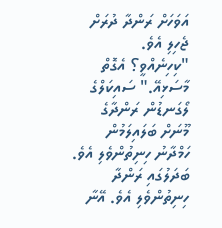އަވަހަށް ރަންދާ ދުރަށް ޖެހިލި އެވެ.
"ކިހިނެއްވީ؟ އެގޮތް މާސަޅިއޭ." ސައިކަލްގެ ލޯގަނޑުން ރަންދާގެ މޫނަށް ބަލައިލަމުން ހަމްދާނު ހިނިތުންވެލި އެވެ.
ބަދަލުގައި ރަންދާ ހިނިތުންވެލި އެވެ. އޭނާ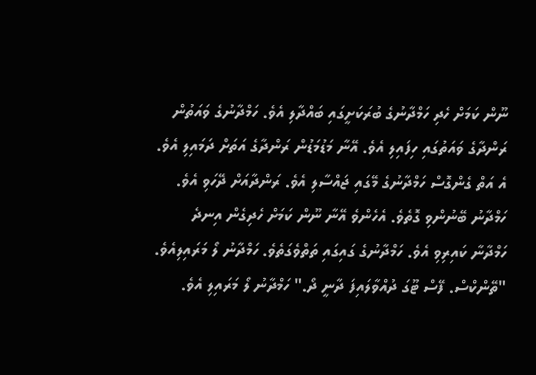ނޫން ކަމަށް ހެދި ހަމްދާނުގެ ބުރަކަށީގައި ބައްދާލި އެވެ. ހަމްދާނުގެ ވައަތުން ރަންދާގެ ވައަތުގައި ހިފައިލި އެވެ. އޭނާ މަޑުމަޑުން ރަންދާގެ އަތަށް ދަމައިލި އެވެ. އެ އަތް ގެންގޮސް ހަމްދާނުގެ މޭގައި ޖައްސާލި އެވެ. ރަންދާއަށް ދޭހަވި އެވެ. ހަމްދާނު ބޭނުންވި ގޮތެވެ. އެހެންވެ އޭނާ ނޫން ކަމަށް ހެދިގެން އިނދެ ހަމްދާނާ ކައިރިވި އެވެ. ހަމްދާނުގެ ގައިގައި ތަތްވެގަތެވެ. ހަމްދާނު ލޯ މަރައިލިއެވެ.
"ތޭންކްސް. ފޭސް ޓޫގަ ދުއްވާލައިފަ ދާނީ ދޯ." ހަމްދާނު ލޯ މަރައިލި އެވެ.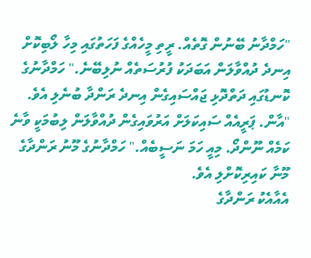"ހަމްދާނު ބޭނުން ގޮތެއް. ރީތި މީހެއްގެ ފަހަތުގައި މިހާ ލޯބިކޮށް އިނދެ ދުއްވާލަން އަބަދަކު ފުރުސަތެއް ނުލިބޭނެ." ހަމްދާނުގެ ކޮނޑުގައި ދަތްދޮޅި ޖައްސައިގެން އިނދެ ރަންދާ ބުނެލި އެވެ.
"އާން. ޕަރީއެއް ސައިކަލަށް އަރުވައިގެން ދުއްވާލަން ލިބުމަކީ ވާނެ ކަމެއް ނޫންދޯ. މިއީ ހަމަ ނަސީބެއް." ހަމްދާނުގެ މޫނު ރަންދާގެ މޫނާ ކައިރިކޮށްލި އެވެ.
އެއާއެކު ރަންދާގެ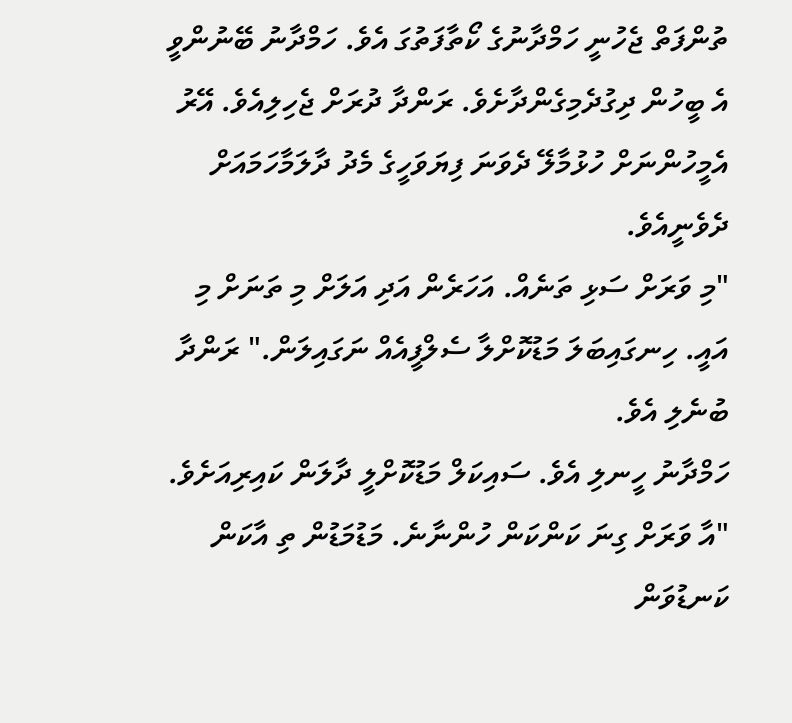ތުންފަތް ޖެހުނީ ހަމްދާނުގެ ކޯތާފަތުގަ އެވެ. ހަމްދާނު ބޭނުންވީ އެ ބީހުން ދިގުދެމިގެންދާށެވެ. ރަންދާ ދުރަށް ޖެހިލިއެވެ. އޭރު އެމީހުންނަށް ހުޅުމާލޭ ދެވަނަ ފިޔަވަހީގެ މެދު ދާލަމާހަމައަށް ދެވެނީއެވެ.
"މި ވަރަށް ސަޅި ތަނެއް. އަހަރެން އަދި އަލަށް މި ތަނަށް މި އައީ. ހިނގައިބަލަ މަޑުކޮށްލާ ސެލްފީއެއް ނަގައިލަން." ރަންދާ ބުނެލި އެވެ.
ހަމްދާނު ހީނލި އެވެ. ސައިކަލް މަޑުކޮށްލީ ދާލަން ކައިރިއަށެވެ.
"އާ ވަރަށް ގިނަ ކަންކަން ހުންނާނެ. މަޑުމަޑުން ތި އާކަން ކަނޑުވަން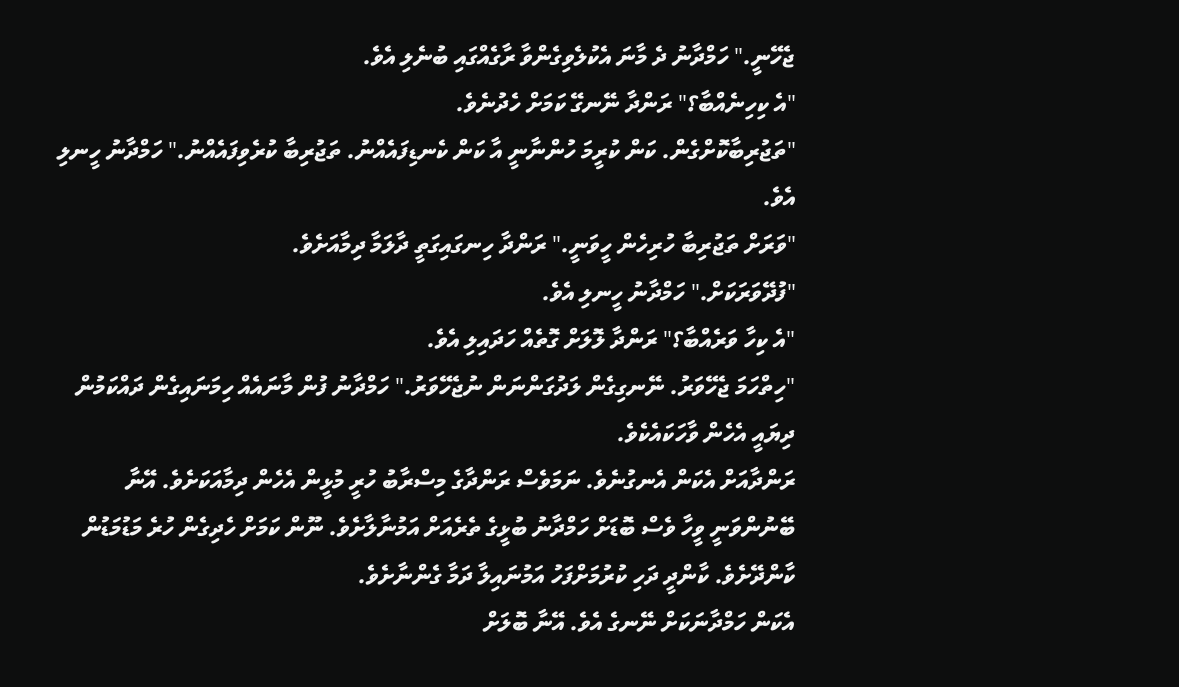ޖެހޭނީ." ހަމްދާނު ދެ މާނަ އެކުލެވިގެންވާ ރާގެއްގައި ބުނެލި އެވެ.
"އެ ކިހިނެއްބާ؟" ރަންދާ ނޭނގޭ ކަމަށް ހެދުނެވެ.
"ތަޖުރިބާކޮށްގެން. ކަން ކުރީމަ ހުންނާނީ އާ ކަން ކެނޑިފައެއްނު. ތަޖުރިބާ ކުރެވިފައެއްނު." ހަމްދާނު ހީނލި އެވެ.
"ވަރަށް ތަޖުރިބާ ހުރިހެން ހީވަނީ." ރަންދާ ހިނގައިގަތީ ދާލަމާ ދިމާއަށެވެ.
"ފުދޭވަރަކަށް." ހަމްދާނު ހީނލި އެވެ.
"އެ ކިހާ ވަރެއްބާ؟" ރަންދާ ލޮލަށް ގޮތެއް ހަދައިލި އެވެ.
"ހިތްހަމަ ޖެހޭވަރު. ނޭނގިގެން ލަދުގަންނަން ނުޖެހޭވަރު." ހަމްދާނު ފުން މާނައެއް ހިމަނައިގެން ދައްކަމުން ދިޔައީ އެހެން ވާހަކައެކެވެ.
ރަންދާއަށް އެކަން އެނގުނެވެ. ނަމަވެސް ރަންދާގެ މިސްރާބު ހުރީ މުޅީން އެހެން ދިމާއަކަށެވެ. އޭނާ ބޭނުންވަނީ ވީހާ ވެސް ބޮޑަށް ހަމްދާނު ބުޅީގެ ތެރެއަށް އަމުނާލާށެވެ. ނޫން ކަމަށް ހެދިގެން ހުރެ މަޑުމަޑުން ކާންދޭށެވެ. ކާންދީ ދަހި ކުރުމަށްފަހު އަމުނައިލާ ދަމާ ގެންނާށެވެ.
އެކަން ހަމްދާނަކަށް ނޭނގެ އެވެ. އޭނާ ބޮލަށް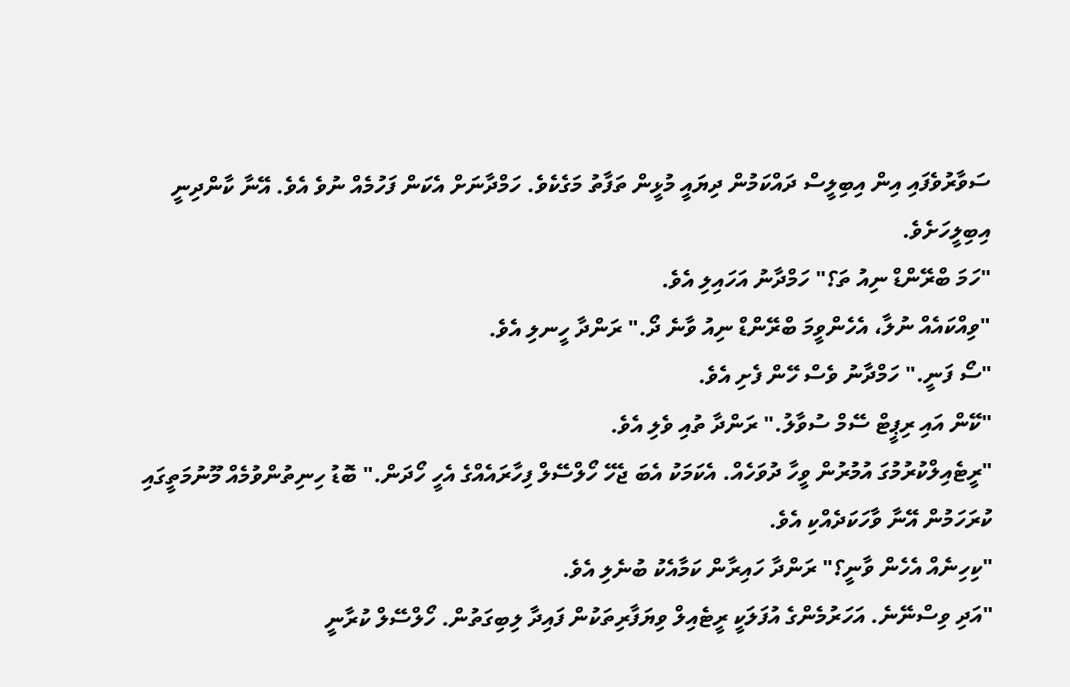ސަވާރުވެފައި އިން އިބިލީސް ދައްކަމުން ދިޔައީ މުޅީން ތަފާތު މަގެކެވެ. ހަމްދާނަށް އެކަން ފަހުމެއް ނުވެ އެވެ. އޭނާ ކާންދިނީ އިބިލީހަށެވެ.
"ހަމަ ބްރޭންޑް ނިއު ތަ؟" ހަމްދާނު އަހައިލި އެވެ.
"ވިއްކައެއް ނުލާ، އެހެންވީމަ ބްރޭންޑް ނިއު ވާނެ ދޯ." ރަންދާ ހީނލި އެވެ.
"ސޯ ފަނީ." ހަމްދާނު ވެސް ހޭން ފެށި އެވެ.
"ކޭން އައި ރިޕީޓް ސޭމް ސުވާލު." ރަންދާ ތުއި ވެލި އެވެ.
"ރީޓެއިލްކުރުމުގަ އުމުރުން ވީހާ ދުވަހެއް. އެކަމަކު އެބަ ޖެހޭ ހޯލްސޭލް ފިހާރައެއްގެ އެހީ ހޯދަން." ބޮޑު ހިނިތުންވުމެއް މޫނުމަތީގައި ކުރަހަމުން އޭނާ ވާހަކަދެއްކި އެވެ.
"ކިހިނެއް އެހެން ވާނީ؟" ރަންދާ ހައިރާން ކަމާއެކު ބުނެލި އެވެ.
"އަދި ވިސްނޭނެ. އަހަރުމެންގެ އުފަލަކީ ރީޓެއިލް ވިޔަފާރިތަކުން ފައިދާ ލިބިގަތުން. ހޯލްސޭލް ކުރާނީ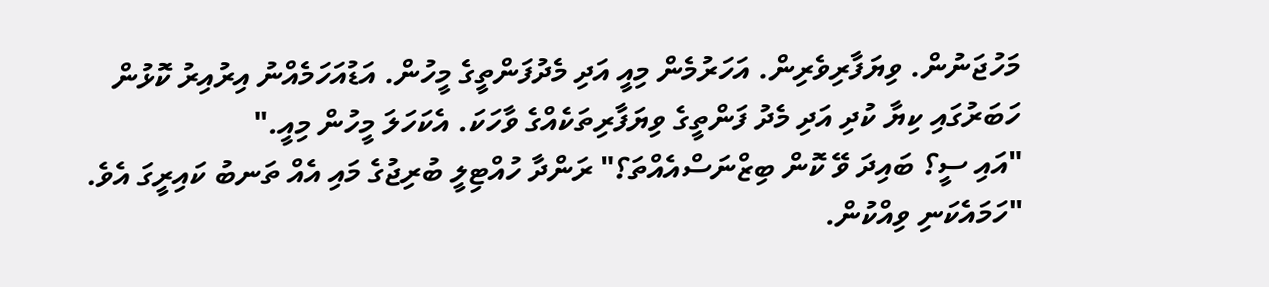މަހުޖަނުން. ވިޔަފާރިވެރިން. އަހަރުމެން މިއީ އަދި މެދުފަންތީގެ މީހުން. އަޑުއަހަމެއްނު އިރުއިރު ކޮޅުން ހަބަރުގައި ކިޔާ ކުދި އަދި މެދު ފަންތީގެ ވިޔަފާރިތަކެއްގެ ވާހަކަ. އެކަހަލަ މީހުން މިއީ."
"އައި ސީ؟ ބައިދަ ވޭ ކޮން ބިޒްނަސްއެއްތަ؟" ރަންދާ ހުއްޓިލީ ބުރިޖުގެ މައި އެއް ތަނބު ކައިރީގަ އެވެ.
"ހަމައެކަނި ވިއްކުން.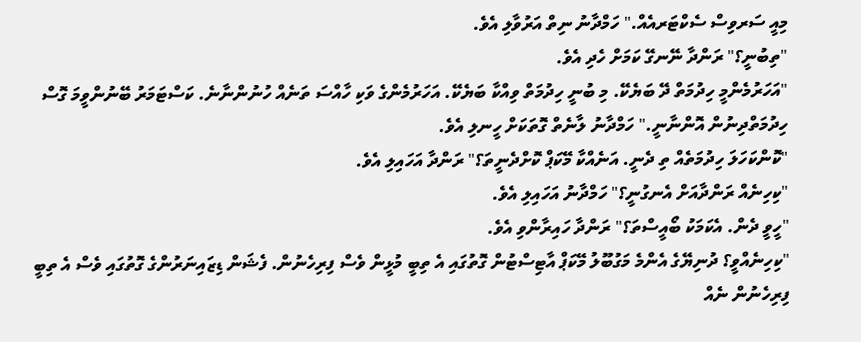މިއީ ސަރވިސް ސެކްޓަރއެއް." ހަމްދާނު ނިތް އަރުވާލި އެވެ.
"ތިބުނީ؟" ރަންދާ ނޭނގޭ ކަމަށް ހެދި އެވެ.
"އަހަރުމެންމީ ހިދުމަތް ދޭ ބަޔެކޭ. މި ބުނީ ހިދުމަތް ވިއްކާ ބަޔެކޭ. އަހަރުމެންގެ ވަކި ހާއްސަ ތަނެއް ހުނުންނާނެ. ކަސްޓަމަރު ބޭނުންވީމަ ގޮސް ހިދުމަތްދިނުން އޮންނާނީ." ހަމްދާނު ލާނެތް ގޮތަކަށް ހީނލި އެވެ.
"ކޮންކަހަލަ ހިދުމަތެއް ތި ދެނީ. އަނެއްކާ މޭކަޕް ކޮށްދެނީތަ؟" ރަންދާ އަހައިލި އެވެ.
"ކިހިނެއް ރަންދާއަށް އެނގުނީ؟" ހަމްދާނު އަހައިލި އެވެ.
"ހީވީ ދެން. އެކަމަކު ބޯއީސްތަ؟" ރަންދާ ހައިރާންވި އެވެ.
"ކިހިނެއްވީ؟ ދުނިޔޭގެ އެންމެ މަގުބޫލު މޭކަޕް އާޓިސްޓުން ގޮތުގައި އެ ތިބީ މުޅީން ވެސް ފިރިހެނުން. ފެޝަން ޑިޒައިނަރުންގެ ގޮތުގައި ވެސް އެ ތިބީ ފިރިހެނުން ނެއް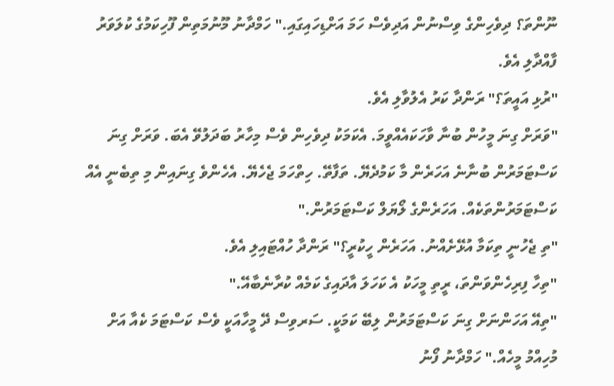ނޫންތަ؟ ދިވެހިންގެ ވިސްނުން އަދިވެސް ހަމަ އަށްޑިހައިގައި." ހަމްދާނު މޫނުމަތިން ފޫހިކަމުގެ ކުލަވަރު ފާއްދާލި އެވެ.
"ރުޅި އައީތަ؟" ރަންދާ ކަރު އެލުވާލި އެވެ.
"ވަރަށް ގިނަ މީހުން ބުނާ ވާހަކައެއްވީމަ. އެކަމަކު ދިވެހިން ވެސް މިހާރު ބަދަލުވޭ އެބަ. ވަރަށް ގިނަ ކަސްޓަމަރުން ބުނާނެ އަހަރެން މާ ކަމުދެޔޭ. ތަފާތޭ. ހިތްހަމަ ޖެހެޔޭ. އެހެންވެ ގިނައިން މި ތިބެނީ އެއް ކަސްޓަމަރުންތަކެއް. އަހަރެންގެ ލޯޔަލް ކަސްޓަމަރުން."
"ތި ޖެހުނީ ތިކަމާ އުޅޭށެއްނު. އަހަރެން ހީކުރީ؟" ރަންދާ ހުއްޓައިލި އެވެ.
"ތިހާ ފިރިހެންވަންތަ، ރީތި މީހަކު އެ ކަހަލަ އާދައިގެ ކަމެއް ކުރާނެބާއޭ."
"ތިއޭ އަހަންނަށް ގިނަ ކަސްޓަމަރުން ލިބޭ ކަމަކީ. ސަރވިސް ދޭ މީހާއަކީ ވެސް ކަސްޓަމަ ކެއާ އަށް މުހިއްމު މީހެއް." ހަމްދާނު ފޯނު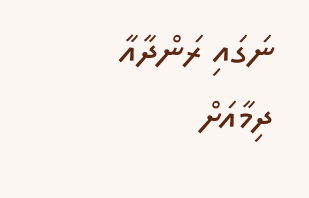ނަގައި ރަންދާއާ ދިމާއަށް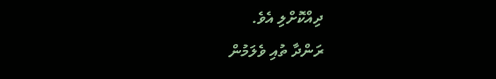ދިއްކޮށްލި އެވެ.
ރަންދާ ތުއި ވެލަމުން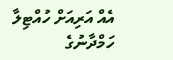އެއް އަރިއަށް ހުއްޓިލާ ހަމްދާނުގެ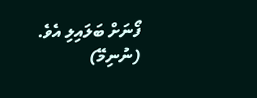ފޯނަށް ބަލައިލި އެވެ.
(ނުނިމޭ)